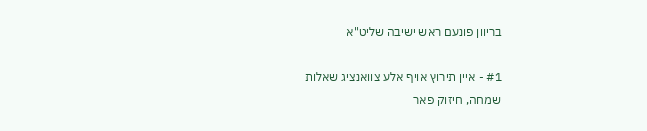בריוון פונעם ראש ישיבה שליט"א

#1 - איין תירוץ אויף אלע צוואנציג שאלות
שמחה, חיזוק פאר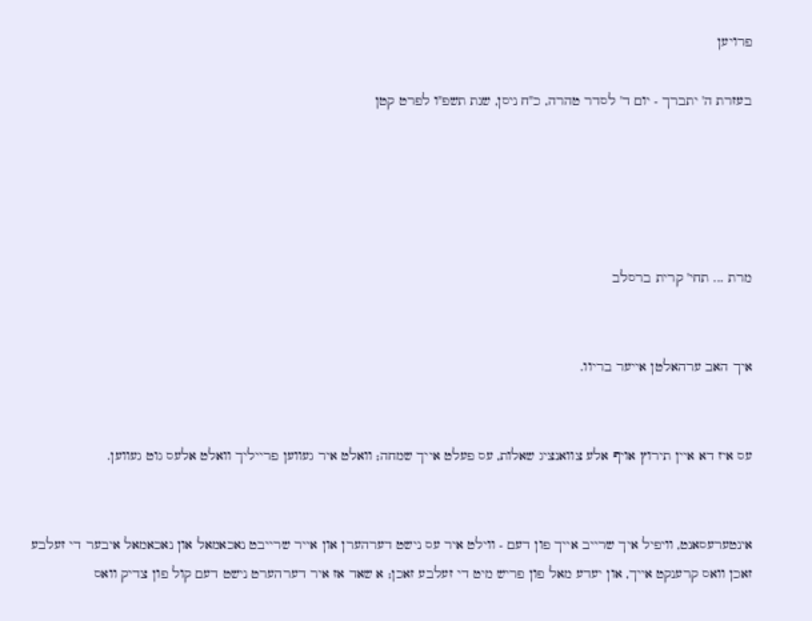פרויען

בעזרת ה' יתברך - יום ד' לסדר טהרה, כ"ח ניסן, שנת תשפ"ו לפרט קטן





מרת ... תחי' קרית ברסלב


איך האב ערהאלטן אייער בריוו.


עס איז דא איין תירוץ אויף אלע צוואנציג שאלות, עס פעלט אייך שמחה; וואלט איר געווען פרייליך וואלט אלעס גוט געווען.


אינטערעסאנט, וויפיל איך שרייב אייך פון דעם - ווילט איר עס נישט דערהערן און אייר שרייבט נאכאמאל און נאכאמאל איבער די זעלבע זאכן וואס קרענקט אייך, און יעדע מאל פון פריש מיט די זעלבע זאכן; א שאד אז איר דערהערט נישט דעם קול פון צדיק וואס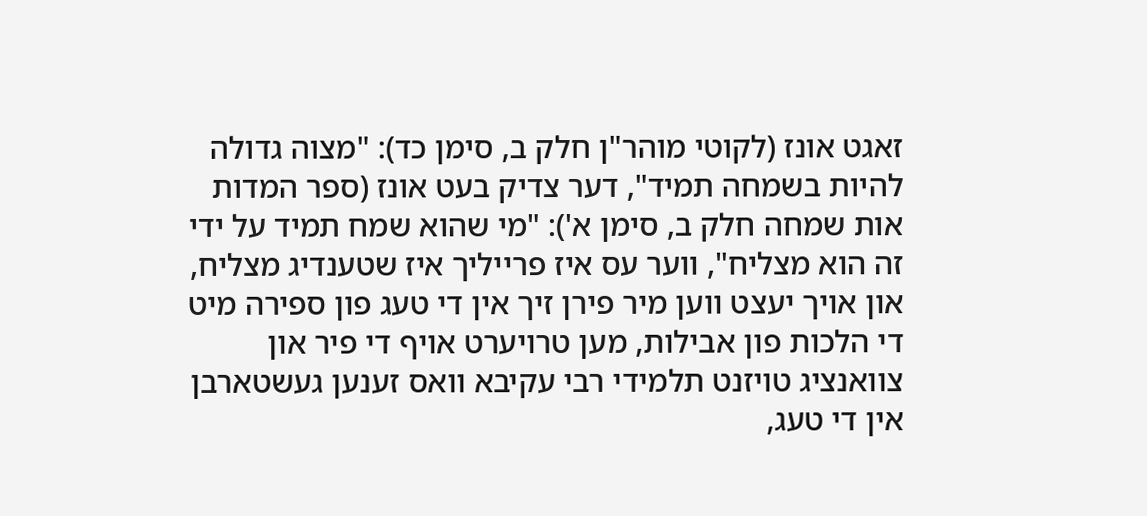זאגט אונז (לקוטי מוהר"ן חלק ב, סימן כד): "מצוה גדולה להיות בשמחה תמיד", דער צדיק בעט אונז (ספר המדות אות שמחה חלק ב, סימן א'): "מי שהוא שמח תמיד על ידי זה הוא מצליח", ווער עס איז פרייליך איז שטענדיג מצליח, און אויך יעצט ווען מיר פירן זיך אין די טעג פון ספירה מיט די הלכות פון אבילות, מען טרויערט אויף די פיר און צוואנציג טויזנט תלמידי רבי עקיבא וואס זענען געשטארבן אין די טעג,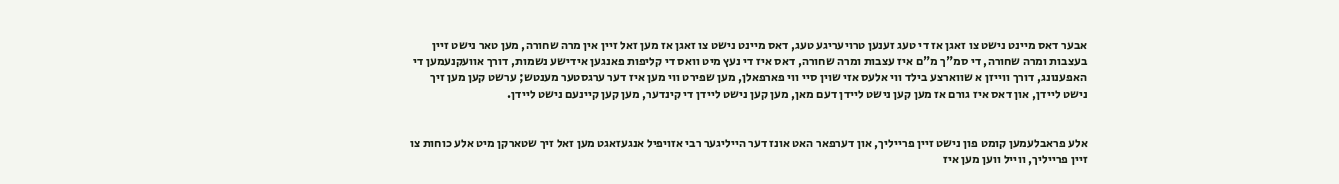אבער דאס מיינט נישט צו זאגן אז די טעג זענען טרויעריגע טעג, דאס מיינט נישט צו זאגן אז מען זאל זיין אין מרה שחורה, מען טאר נישט זיין בעצבות ומרה שחורה, די סמ"ך מ"ם איז עצבות ומרה שחורה, דאס איז די נעץ מיט וואס די קליפות פאנגען אידישע נשמות, דורך אוועקנעמען די האפענונג, דורך ווייזן א שווארצע בילד ווי אלעס אזי שוין סיי ווי פארפאלן, מען שפירט ווי מען איז דער ערגסטער מענטש; ערשט קען מען זיך נישט ליידן, און דאס איז גורם אז מען קען נישט ליידן דעם מאן, מען קען נישט ליידן די קינדער, מען קען קיינעם נישט ליידן.


אלע פראבלעמען קומט פון נישט זיין פרייליך, און דערפאר האט אונז דער הייליגער רבי אזויפיל אנגעזאגט מען זאל זיך שטארקן מיט אלע כוחות צו זיין פרייליך, ווייל ווען מען איז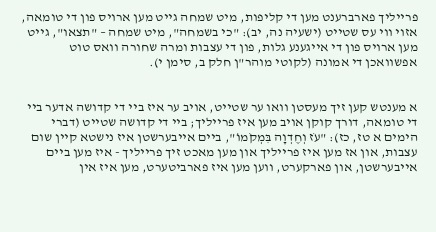פרייליך פארברענט מען די קליפות, מיט שמחה גייט מען ארויס פון די טומאה, אזוי ווי עס שטייט (ישעיה נה, יב): "כי בשמחה", מיט שמחה – "תצאו", גייט מען ארויס פון די אייגענע גלות, פון די עצבות ומרה שחורה וואס טוט אפשוואכן די אמונה (לקוטי מוהר"ן חלק ב, סימן י).


א מענטש קען זיך מעסטן וואו ער שטייט, אויב ער איז ביי די קדושה אדער ביי די טומאה, דורך קוקן אויב מען איז פרייליך; ביי די קדושה שטייט (דברי הימים א טז, כז): "עֹז וְחֶדְוָה בִּמְקֹמוֹ", ביים אייבערשטן איז נישטא קיין שום עצבות, און אז מען איז פרייליך און מען מאכט זיך פרייליך - איז מען ביים אייבערשטן, און פארקערט, ווען מען איז פארביטערט, מען איז אין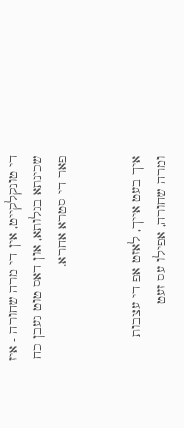די טונקלקייט, אין די מרה שחורה - איז שכינתא בגלותא, און דאס טוט געבן כח פאר די סטרא אחרא.


איך בעט אייך, לאזט אפ די עצבות ומרה שחורה, אפילו עס זעט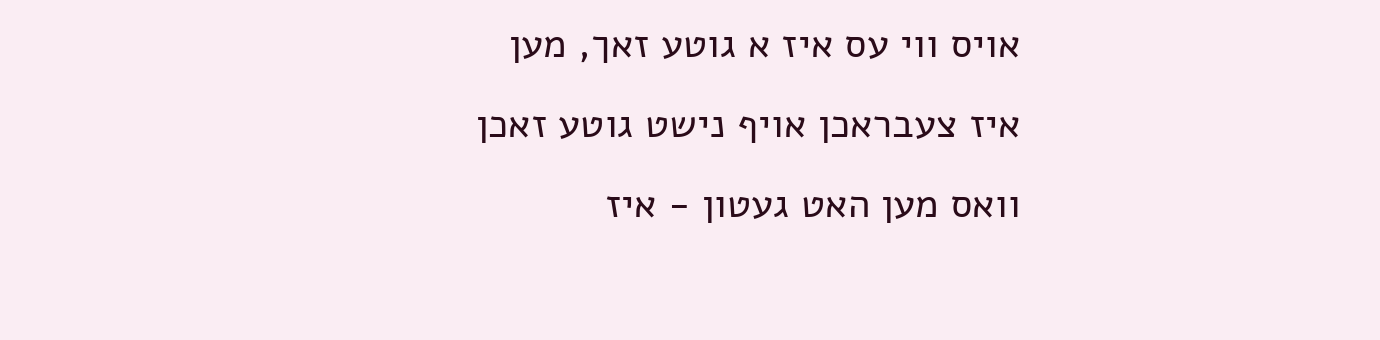אויס ווי עס איז א גוטע זאך, מען איז צעבראכן אויף נישט גוטע זאכן וואס מען האט געטון - איז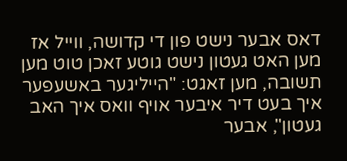דאס אבער נישט פון די קדושה, ווייל אז מען האט געטון נישט גוטע זאכן טוט מען תשובה, מען זאגט: "הייליגער באשעפער איך בעט דיר איבער אויף וואס איך האב געטון", אבער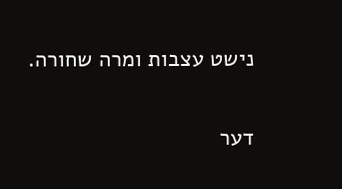נישט עצבות ומרה שחורה.


דער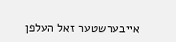אייבערשטער זאל העלפן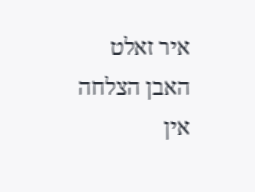איר זאלט האבן הצלחה אין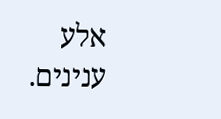אלע ענינים.